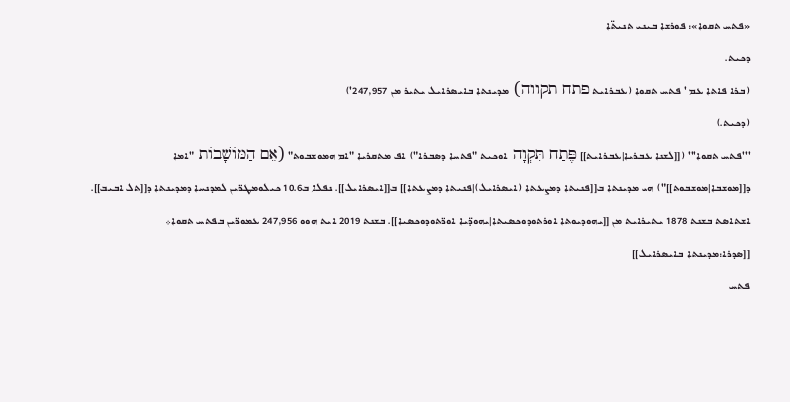«ܦܬܚ ܬܩܘܐ»: ܦܘܪܫܐ ܒܝܢܝ ܬܢܝܬ̈ܐ
ܕܟܝܬ.
(ܒܪܐ ܦܐܬܐ ܥܡ ' ܦܬܚ ܬܩܘܐ (ܥܒܪܐܝܬ פתח תקווה) ܡܕܝܢܬܐ ܒܐܝܣܪܐܝܠ ܝܬܝܪ ܡܢ 247,957')
(ܕܟܝܬ.)
'''ܦܬܚ ܬܩܘܐ''' ([[ܠܫܢܐ ܥܒܪܝܐ|ܥܒܪܐܝܬ]] פֶּתַח תִּקְוָה ܐܘܟܝܬ "ܦܬܚܐ ܕܣܒܪܐ") ܐܦ ܡܬܩܪܝܐ "ܐܡ ܗܡܘܫܒܘܬ" (אֵם הַמּוֹשָׁבוֹת "ܐܡܐ ܕ[[ܡܘܫܒܐ|ܡܘܫܒܘܬ]]") ܗܝ ܡܕܝܢܬܐ ܒ[[ܦܢܝܬܐ ܕܡܨܥܬܐ (ܐܝܣܪܐܝܠ)|ܦܢܝܬܐ ܕܡܨܥܬܐ]] ܒ[[ܐܝܣܪܐܝܠ]]. ܢܦܠܐ ܒ10.6 ܟܝܠܘܡܛܪ̈ܝܢ ܠܡܕܢܚܐ ܕܡܕܝܢܬܐ ܕ[[ܬܠ ܐܒܝܒ]]. ܐܫܬܐܣܬ ܒܫܢܬ 1878 ܝܬܝܪܐܝܬ ܡܢ [[ܝܗܘܕܝܘܬܐ ܐܘܪܬܘܕܘܟܣܝܬܐ|ܝܗܘܕ̈ܝܐ ܐܘܪ̈ܬܘܕܘܟܣܝܐ]]. ܒܫܢܬ 2019 ܐܝܬ ܗܘܘ 247,956 ܥܡܘܪ̈ܝܢ ܒܦܬܚ ܬܩܘܐ܀
[[ܣܕܪܐ:ܡܕܝܢܬܐ ܒܐܝܣܪܐܝܠ]]
ܦܬܚ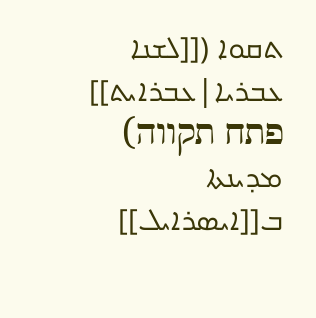ܬܩܘܐ ([[ܠܫܢܐ ܥܒܪܝܐ|ܥܒܪܐܝܬ]] פתח תקווה) ܡܕܝܢܬܐ ܒ[[ܐܝܣܪܐܝܠ]]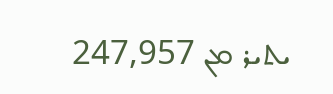ܝܬܝܪ ܡܢ 247,957